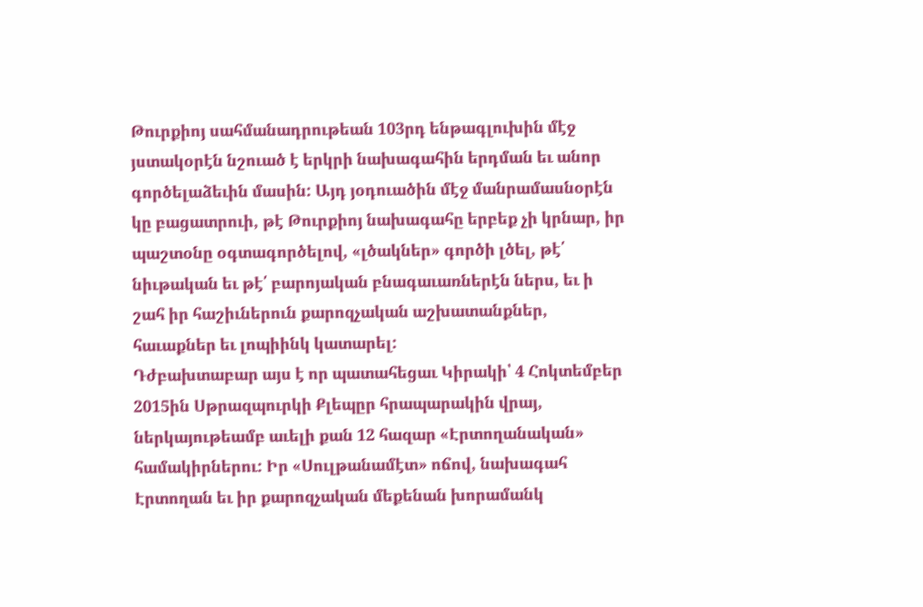Թուրքիոյ սահմանադրութեան 103րդ ենթագլուխին մէջ յստակօրէն նշուած է երկրի նախագահին երդման եւ անոր գործելաձեւին մասին: Այդ յօդուածին մէջ մանրամասնօրէն կը բացատրուի, թէ Թուրքիոյ նախագահը երբեք չի կրնար, իր պաշտօնը օգտագործելով, «լծակներ» գործի լծել, թէ՛ նիւթական եւ թէ՛ բարոյական բնագաւառներէն ներս, եւ ի շահ իր հաշիւներուն քարոզչական աշխատանքներ, հաւաքներ եւ լոպիինկ կատարել:
Դժբախտաբար այս է որ պատահեցաւ Կիրակի՝ 4 Հոկտեմբեր 2015ին Սթրազպուրկի Քլեպըր հրապարակին վրայ, ներկայութեամբ աւելի քան 12 հազար «Էրտողանական» համակիրներու: Իր «Սուլթանամէտ» ոճով, նախագահ Էրտողան եւ իր քարոզչական մեքենան խորամանկ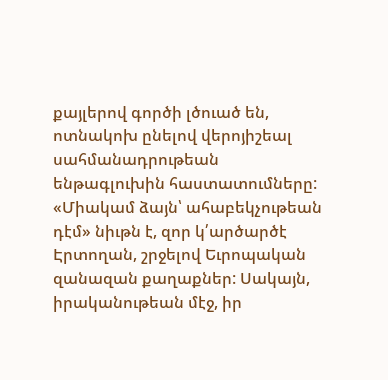քայլերով գործի լծուած են, ոտնակոխ ընելով վերոյիշեալ սահմանադրութեան ենթագլուխին հաստատումները: «Միակամ ձայն՝ ահաբեկչութեան դէմ» նիւթն է, զոր կ՛արծարծէ Էրտողան, շրջելով Եւրոպական զանազան քաղաքներ: Սակայն, իրականութեան մէջ, իր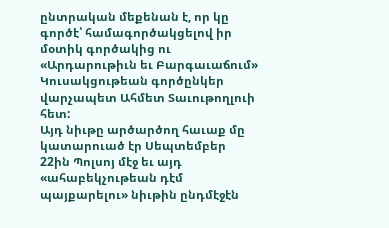ընտրական մեքենան է, որ կը գործէ՝ համագործակցելով իր մօտիկ գործակից ու «Արդարութիւն եւ Բարգաւաճում» Կուսակցութեան գործընկեր վարչապետ Ահմետ Տաւութողլուի հետ:
Այդ նիւթը արծարծող հաւաք մը կատարուած էր Սեպտեմբեր 22ին Պոլսոյ մէջ եւ այդ «ահաբեկչութեան դէմ պայքարելու» նիւթին ընդմէջէն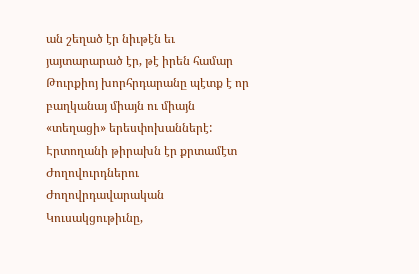ան շեղած էր նիւթէն եւ յայտարարած էր, թէ իրեն համար Թուրքիոյ խորհրդարանը պէտք է որ բաղկանայ միայն ու միայն «տեղացի» երեսփոխաններէ: Էրտողանի թիրախն էր քրտամէտ Ժողովուրդներու Ժողովրդավարական Կուսակցութիւնը,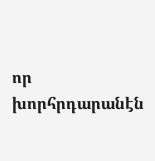որ խորհրդարանէն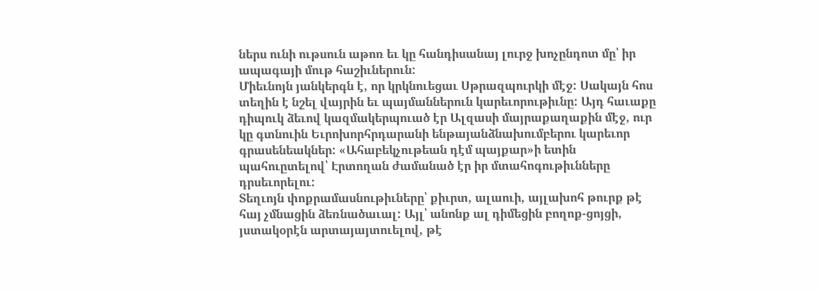ներս ունի ութսուն աթոռ եւ կը հանդիսանայ լուրջ խոչընդոտ մը՝ իր ապագայի մութ հաշիւներուն:
Միեւնոյն յանկերգն է, որ կրկնուեցաւ Սթրազպուրկի մէջ: Սակայն հոս տեղին է նշել վայրին եւ պայմաններուն կարեւորութիւնը: Այդ հաւաքը դիպուկ ձեւով կազմակերպուած էր Ալզասի մայրաքաղաքին մէջ, ուր կը գտնուին Եւրոխորհրդարանի ենթայանձնախումբերու կարեւոր գրասենեակներ: «Ահաբեկչութեան դէմ պայքար»ի ետին պահուըտելով՝ Էրտողան ժամանած էր իր մտահոգութիւնները դրսեւորելու:
Տեղւոյն փոքրամասնութիւները՝ քիւրտ, ալաուի, այլախոհ թուրք թէ հայ չմնացին ձեռնածաւալ: Այլ՝ անոնք ալ դիմեցին բողոք-ցոյցի, յստակօրէն արտայայտուելով, թէ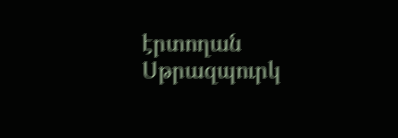էրտողան Սթրազպուրկ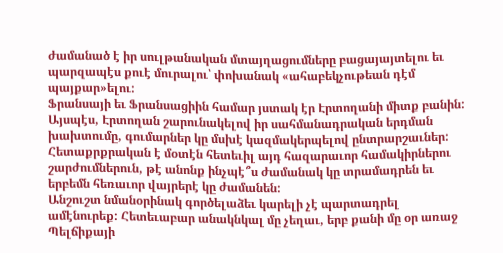ժամանած է իր սուլթանական մտայղացումները բացայայտելու եւ պարզապէս քուէ մուրալու՝ փոխանակ «ահաբեկչութեան դէմ պայքար»ելու:
Ֆրանսայի եւ Ֆրանսացիին համար յստակ էր Էրտողանի միտք բանին:
Այսպէս, Էրտողան շարունակելով իր սահմանադրական երդման խախտումը, գումարներ կը մսխէ կազմակերպելով ընտրարշաւներ: Հետաքրքրական է մօտէն հետեւիլ այդ հազարաւոր համակիրներու շարժումներուն, թէ անոնք ինչպէ՞ս ժամանակ կը տրամադրեն եւ երբեմն հեռաւոր վայրերէ կը ժամանեն:
Անշուշտ նմանօրինակ գործելաձեւ կարելի չէ պարտադրել ամէնուրեք: Հետեւաբար անակնկալ մը չեղաւ, երբ քանի մը օր առաջ Պելճիքայի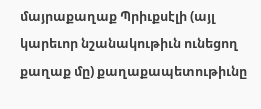մայրաքաղաք Պրիւքսէլի (այլ կարեւոր նշանակութիւն ունեցող քաղաք մը) քաղաքապետութիւնը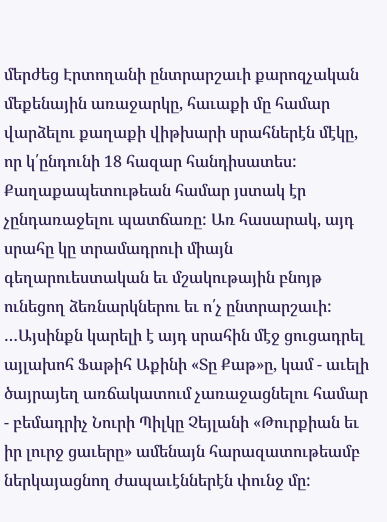մերժեց Էրտողանի ընտրարշաւի քարոզչական մեքենային առաջարկը, հաւաքի մը համար վարձելու քաղաքի վիթխարի սրահներէն մէկը, որ կ՛ընդունի 18 հազար հանդիսատես:
Քաղաքապետութեան համար յստակ էր չընդառաջելու պատճառը: Առ հասարակ, այդ սրահը կը տրամադրուի միայն գեղարուեստական եւ մշակութային բնոյթ ունեցող ձեռնարկներու եւ ո՛չ ընտրարշաւի: …Այսինքն կարելի է այդ սրահին մէջ ցուցադրել այլախոհ Ֆաթիհ Աքինի «Տը Քաթ»ը, կամ - աւելի ծայրայեղ առճակատում չառաջացնելու համար - բեմադրիչ Նուրի Պիլկը Չեյլանի «Թուրքիան եւ իր լուրջ ցաւերը» ամենայն հարազատութեամբ ներկայացնող ժապաւէններէն փունջ մը: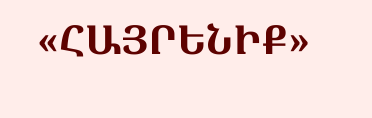«ՀԱՅՐԵՆԻՔ»